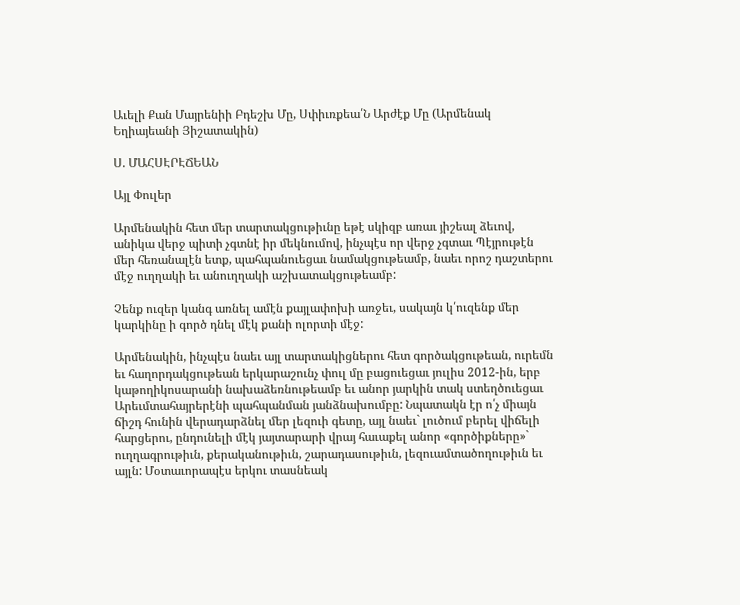Աւելի Քան Մայրենիի Բդեշխ Մը, Սփիւռքեա՛Ն Արժէք Մը (Արմենակ Եղիայեանի Յիշատակին)

Ս. ՄԱՀՍԷՐԷՃԵԱՆ

Այլ Փուլեր

Արմենակին հետ մեր տարտակցութիւնը եթէ սկիզբ առաւ յիշեալ ձեւով, անիկա վերջ պիտի չգտնէ իր մեկնումով, ինչպէս որ վերջ չգտաւ Պէյրութէն մեր հեռանալէն ետք, պահպանուեցաւ նամակցութեամբ, նաեւ որոշ դաշտերու մէջ ուղղակի եւ անուղղակի աշխատակցութեամբ:

Չենք ուզեր կանգ առնել ամէն քայլափոխի առջեւ, սակայն կ՛ուզենք մեր կարկինը ի գործ դնել մէկ քանի ոլորտի մէջ:

Արմենակին, ինչպէս նաեւ այլ տարտակիցներու հետ գործակցութեան, ուրեմն եւ հաղորդակցութեան երկարաշունչ փուլ մը բացուեցաւ յուլիս 2012-ին, երբ կաթողիկոսարանի նախաձեռնութեամբ եւ անոր յարկին տակ ստեղծուեցաւ Արեւմտահայրերէնի պահպանման յանձնախումբը: Նպատակն էր ո՛չ միայն ճիշդ հունին վերադարձնել մեր լեզուի գետը, այլ նաեւ` լուծում բերել վիճելի հարցերու, ընդունելի մէկ յայտարարի վրայ հաւաքել անոր «գործիքները»` ուղղագրութիւն, քերականութիւն, շարադասութիւն, լեզուամտածողութիւն եւ այլն: Մօտաւորապէս երկու տասնեակ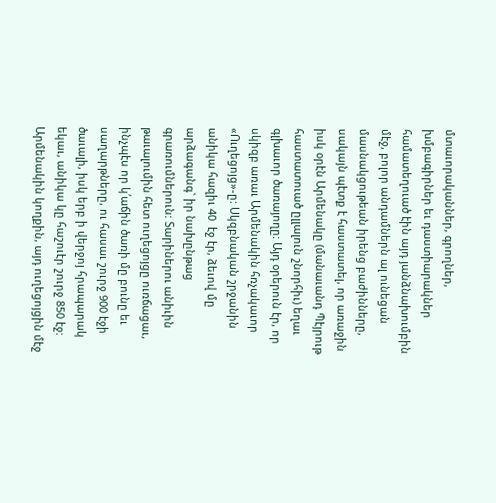մտաւորականներ, գրողներ, խմբագիրներ եւ դաստիարակներ համատեղուած էին այդ յանձնախումբին մէջ, բոլոր անդամներն ալ ունեցան մասնակցութեան իրենց բաժինները, սակայն պէտք է հաստատել, որ առաջին իսկ օրէն Արմենակը (մանաւանդ Պէյրութ հաստատուած ըլլալուն շնորհիւ) եղաւ գլխաւոր ծառայողը: Այդ օրերուն էր, որ սկիզբ առաւ Արմենակին հռչակաւոր «Ուղեցոյց»-ը: Սկզբնական շրջանին անիկա հազիւ 40  էջ էր, ձեւով մը արձագանգ` իր նախընթաց գրառումներուն: Տարիներու անիւին թաւալումին հետ ուղեցոյցը ուռճացաւ, ինչպէս որ կ՛աճին ծառի մը բունը եւ սաղարթները, ու հասաւ շուրջ 900 էջի ծաւալի, իսկ երբ ի վերջոյ հրապարակ եկաւ, անիկա կը հաշուէր շուրջ 850 էջ: Արմենակին կողքին, այդ ուղեցոյցին մէջ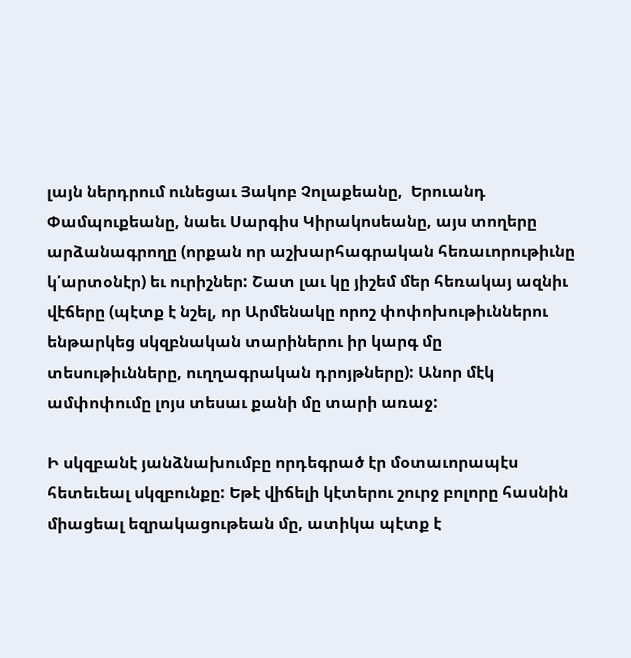լայն ներդրում ունեցաւ Յակոբ Չոլաքեանը,  Երուանդ Փամպուքեանը, նաեւ Սարգիս Կիրակոսեանը, այս տողերը արձանագրողը (որքան որ աշխարհագրական հեռաւորութիւնը կ՛արտօնէր) եւ ուրիշներ: Շատ լաւ կը յիշեմ մեր հեռակայ ազնիւ վէճերը (պէտք է նշել, որ Արմենակը որոշ փոփոխութիւններու ենթարկեց սկզբնական տարիներու իր կարգ մը տեսութիւնները, ուղղագրական դրոյթները): Անոր մէկ ամփոփումը լոյս տեսաւ քանի մը տարի առաջ:

Ի սկզբանէ յանձնախումբը որդեգրած էր մօտաւորապէս հետեւեալ սկզբունքը: Եթէ վիճելի կէտերու շուրջ բոլորը հասնին միացեալ եզրակացութեան մը, ատիկա պէտք է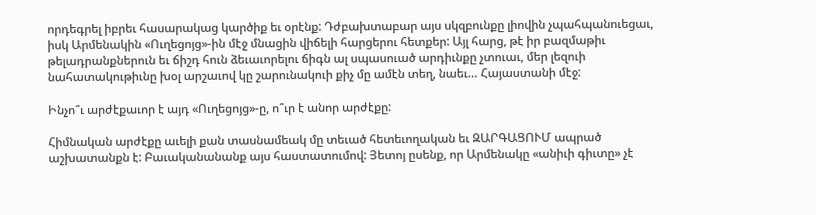որդեգրել իբրեւ հասարակաց կարծիք եւ օրէնք: Դժբախտաբար այս սկզբունքը լիովին չպահպանուեցաւ, իսկ Արմենակին «Ուղեցոյց»-ին մէջ մնացին վիճելի հարցերու հետքեր: Այլ հարց, թէ իր բազմաթիւ թելադրանքներուն եւ ճիշդ հուն ձեւաւորելու ճիգն ալ սպասուած արդիւնքը չտուաւ, մեր լեզուի նահատակութիւնը խօլ արշաւով կը շարունակուի քիչ մը ամէն տեղ, նաեւ… Հայաստանի մէջ:

Ինչո՞ւ արժէքաւոր է այդ «Ուղեցոյց»-ը, ո՞ւր է անոր արժէքը:

Հիմնական արժէքը աւելի քան տասնամեակ մը տեւած հետեւողական եւ ԶԱՐԳԱՑՈՒՄ ապրած աշխատանքն է: Բաւականանանք այս հաստատումով: Յետոյ ըսենք, որ Արմենակը «անիւի գիւտը» չէ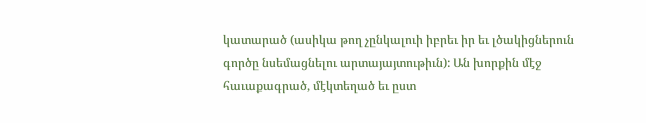կատարած (ասիկա թող չընկալուի իբրեւ իր եւ լծակիցներուն գործը նսեմացնելու արտայայտութիւն): Ան խորքին մէջ հաւաքագրած, մէկտեղած եւ ըստ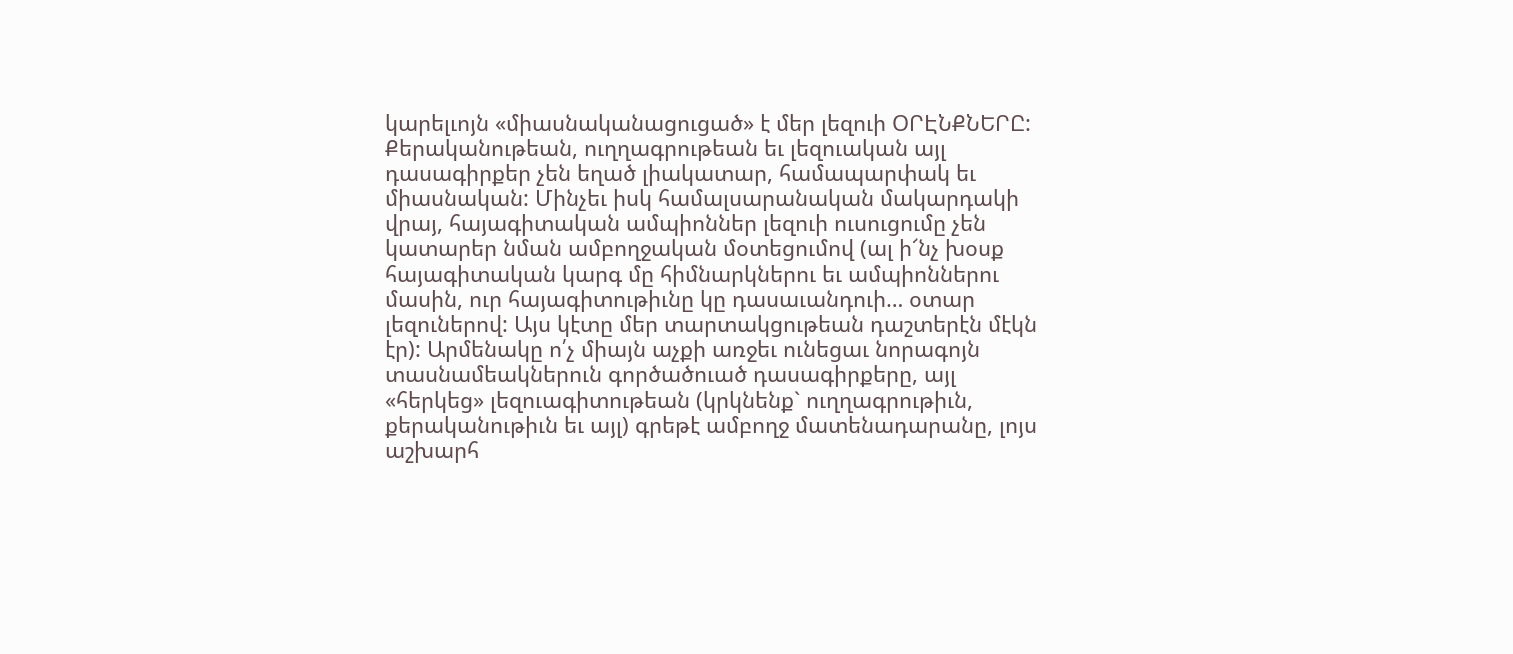կարելւոյն «միասնականացուցած» է մեր լեզուի ՕՐԷՆՔՆԵՐԸ: Քերականութեան, ուղղագրութեան եւ լեզուական այլ դասագիրքեր չեն եղած լիակատար, համապարփակ եւ միասնական: Մինչեւ իսկ համալսարանական մակարդակի վրայ, հայագիտական ամպիոններ լեզուի ուսուցումը չեն կատարեր նման ամբողջական մօտեցումով (ալ ի՜նչ խօսք հայագիտական կարգ մը հիմնարկներու եւ ամպիոններու մասին, ուր հայագիտութիւնը կը դասաւանդուի… օտար լեզուներով: Այս կէտը մեր տարտակցութեան դաշտերէն մէկն էր): Արմենակը ո՛չ միայն աչքի առջեւ ունեցաւ նորագոյն տասնամեակներուն գործածուած դասագիրքերը, այլ «հերկեց» լեզուագիտութեան (կրկնենք` ուղղագրութիւն, քերականութիւն եւ այլ) գրեթէ ամբողջ մատենադարանը, լոյս աշխարհ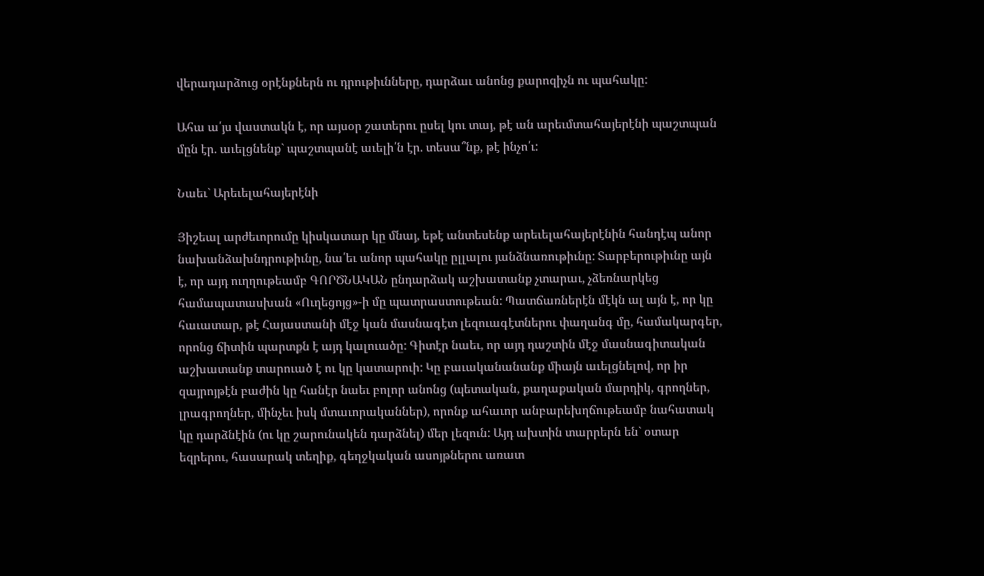վերադարձուց օրէնքներն ու դրութիւնները, դարձաւ անոնց քարոզիչն ու պահակը:

Ահա ա՛յս վաստակն է, որ այսօր շատերու ըսել կու տայ, թէ ան արեւմտահայերէնի պաշտպան մըն էր. աւելցնենք` պաշտպանէ աւելի՛ն էր. տեսա՞նք, թէ ինչո՛ւ:

Նաեւ` Արեւելահայերէնի

Յիշեալ արժեւորումը կիսկատար կը մնայ, եթէ անտեսենք արեւելահայերէնին հանդէպ անոր նախանձախնդրութիւնը, նա՛եւ անոր պահակը ըլլալու յանձնառութիւնը: Տարբերութիւնը այն է, որ այդ ուղղութեամբ ԳՈՐԾՆԱԿԱՆ ընդարձակ աշխատանք չտարաւ, չձեռնարկեց համապատասխան «Ուղեցոյց»-ի մը պատրաստութեան: Պատճառներէն մէկն ալ այն է, որ կը հաւատար, թէ Հայաստանի մէջ կան մասնագէտ լեզուագէտներու փաղանգ մը, համակարգեր, որոնց ճիտին պարտքն է այդ կալուածը: Գիտէր նաեւ, որ այդ դաշտին մէջ մասնագիտական աշխատանք տարուած է ու կը կատարուի: Կը բաւականանանք միայն աւելցնելով, որ իր զայրոյթէն բաժին կը հանէր նաեւ բոլոր անոնց (պետական, քաղաքական մարդիկ, գրողներ, լրագրողներ, մինչեւ իսկ մտաւորականներ), որոնք ահաւոր անբարեխղճութեամբ նահատակ կը դարձնէին (ու կը շարունակեն դարձնել) մեր լեզուն: Այդ ախտին տարրերն են` օտար եզրերու, հասարակ տեղիք, գեղջկական ասոյթներու առատ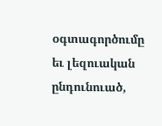օգտագործումը եւ լեզուական ընդունուած,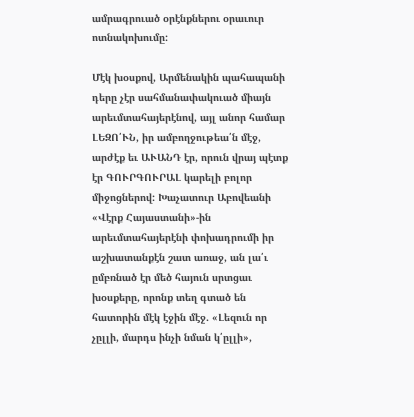ամրագրուած օրէնքներու օրաւուր ոտնակոխումը:

Մէկ խօսքով, Արմենակին պահապանի դերը չէր սահմանափակուած միայն արեւմտահայերէնով, այլ անոր համար ԼԵԶՈ՛ՒՆ, իր ամբողջութեա՛ն մէջ, արժէք եւ ԱՒԱՆԴ էր, որուն վրայ պէտք էր ԳՈՒՐԳՈՒՐԱԼ կարելի բոլոր միջոցներով: Խաչատուր Աբովեանի «Վէրք Հայաստանի»-ին արեւմտահայերէնի փոխադրումի իր աշխատանքէն շատ առաջ, ան լա՛ւ ըմբռնած էր մեծ հայուն սրտցաւ խօսքերը, որոնք տեղ գտած են հատորին մէկ էջին մէջ. «Լեզուն որ չըլլի, մարդս ինչի նման կ՛ըլլի»,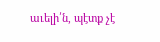աւելի՛ն, պէտք չէ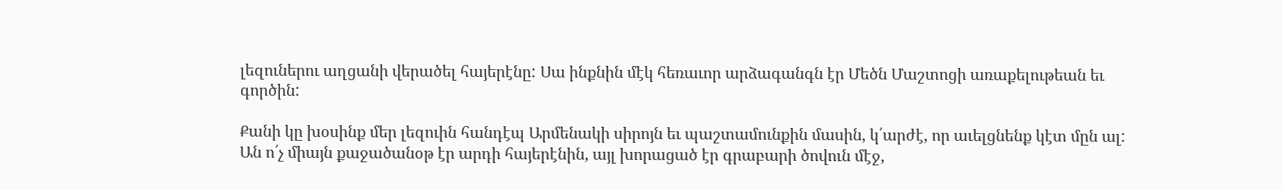լեզուներու աղցանի վերածել հայերէնը: Սա ինքնին մէկ հեռաւոր արձագանգն էր Մեծն Մաշտոցի առաքելութեան եւ գործին:

Քանի կը խօսինք մեր լեզուին հանդէպ Արմենակի սիրոյն եւ պաշտամունքին մասին, կ՛արժէ, որ աւելցնենք կէտ մըն ալ: Ան ո՛չ միայն քաջածանօթ էր արդի հայերէնին, այլ խորացած էր գրաբարի ծովուն մէջ,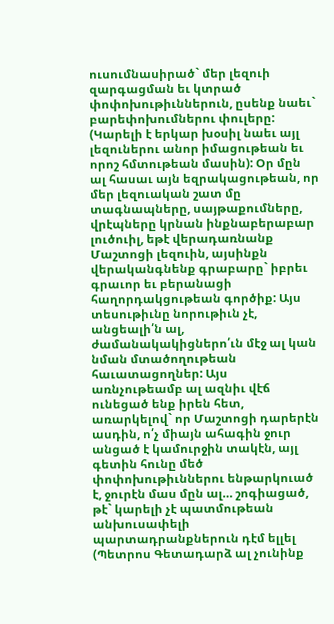ուսումնասիրած` մեր լեզուի զարգացման եւ կտրած փոփոխութիւններուն, ըսենք նաեւ` բարեփոխումներու փուլերը: (Կարելի է երկար խօսիլ նաեւ այլ լեզուներու անոր իմացութեան եւ որոշ հմտութեան մասին): Օր մըն ալ հասաւ այն եզրակացութեան, որ մեր լեզուական շատ մը տագնապները, սայթաքումները, վրէպները կրնան ինքնաբերաբար լուծուիլ, եթէ վերադառնանք Մաշտոցի լեզուին, այսինքն վերականգնենք գրաբարը` իբրեւ գրաւոր եւ բերանացի հաղորդակցութեան գործիք: Այս տեսութիւնը նորութիւն չէ, անցեալի՛ն ալ, ժամանակակիցներո՛ւն մէջ ալ կան նման մտածողութեան հաւատացողներ: Այս առնչութեամբ ալ ազնիւ վէճ ունեցած ենք իրեն հետ, առարկելով` որ Մաշտոցի դարերէն ասդին, ո՛չ միայն ահագին ջուր անցած է կամուրջին տակէն, այլ գետին հունը մեծ փոփոխութիւններու ենթարկուած է, ջուրէն մաս մըն ալ… շոգիացած, թէ` կարելի չէ պատմութեան անխուսափելի պարտադրանքներուն դէմ ելլել (Պետրոս Գետադարձ ալ չունինք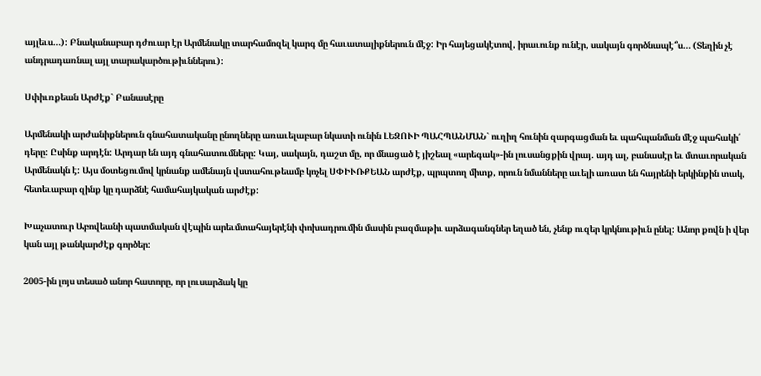այլեւս…): Բնականաբար դժուար էր Արմենակը տարհամոզել կարգ մը հաւատալիքներուն մէջ: Իր հայեցակէտով, իրաւունք ունէր, սակայն գործնապէ՞ս… (Տեղին չէ անդրադառնալ այլ տարակարծութիւններու):

Սփիւռքեան Արժէք` Բանասէրը

Արմենակի արժանիքներուն գնահատականը ընողները առաւելաբար նկատի ունին ԼԵԶՈՒԻ ՊԱՀՊԱՆՄԱՆ` ուղիղ հունին զարգացման եւ պահպանման մէջ պահակի՛ դերը: Ըսինք արդէն: Արդար են այդ գնահատումները: Կայ, սակայն, դաշտ մը, որ մնացած է յիշեալ «արեգակ»-ին լուսանցքին վրայ. այդ ալ, բանասէր եւ մտաւորական Արմենակն է: Այս մօտեցումով կրնանք ամենայն վստահութեամբ կոչել ՍՓԻՒՌՔԵԱՆ արժէք, պրպտող միտք, որուն նմանները աւելի առատ են հայրենի երկինքին տակ, հետեւաբար զինք կը դարձնէ համահայկական արժէք:

Խաչատուր Աբովեանի պատմական վէպին արեւմտահայերէնի փոխադրումին մասին բազմաթիւ արձագանգներ եղած են, չենք ուզեր կրկնութիւն ընել: Անոր քովն ի վեր կան այլ թանկարժէք գործեր:

2005-ին լոյս տեսած անոր հատորը, որ լուսարձակ կը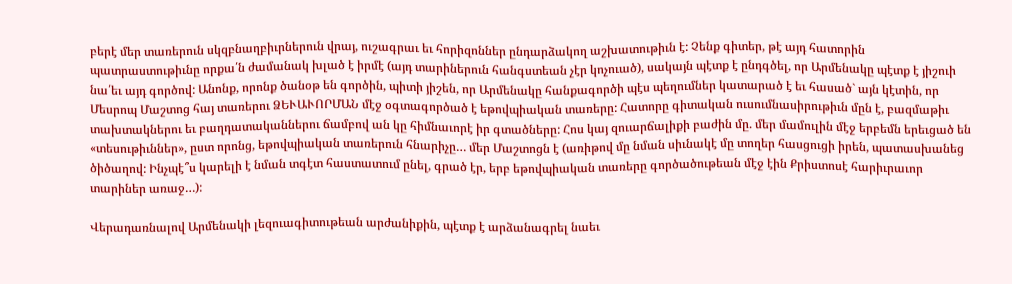բերէ մեր տառերուն սկզբնաղբիւրներուն վրայ, ուշագրաւ եւ հորիզոններ ընդարձակող աշխատութիւն է: Չենք գիտեր, թէ այդ հատորին պատրաստութիւնը որքա՛ն ժամանակ խլած է իրմէ (այդ տարիներուն հանգստեան չէր կոչուած), սակայն պէտք է ընդգծել, որ Արմենակը պէտք է յիշուի նա՛եւ այդ գործով: Անոնք, որոնք ծանօթ են գործին, պիտի յիշեն, որ Արմենակը հանքագործի պէս պեղումներ կատարած է եւ հասած` այն կէտին, որ Մեսրոպ Մաշտոց հայ տառերու ՁԵՒԱՒՈՐՄԱՆ մէջ օգտագործած է եթովպիական տառերը: Հատորը գիտական ուսումնասիրութիւն մըն է, բազմաթիւ տախտակներու եւ բաղդատականներու ճամբով ան կը հիմնաւորէ իր գտածները: Հոս կայ զուարճալիքի բաժին մը. մեր մամուլին մէջ երբեմն երեւցած են «տեսութիւններ», ըստ որոնց, եթովպիական տառերուն հնարիչը… մեր Մաշտոցն է (առիթով մը նման սիւնակէ մը տողեր հասցուցի իրեն, պատասխանեց ծիծաղով: Ինչպէ՞ս կարելի է նման տգէտ հաստատում ընել, գրած էր, երբ եթովպիական տառերը գործածութեան մէջ էին Քրիստոսէ հարիւրաւոր տարիներ առաջ…):

Վերադառնալով Արմենակի լեզուագիտութեան արժանիքին, պէտք է արձանագրել նաեւ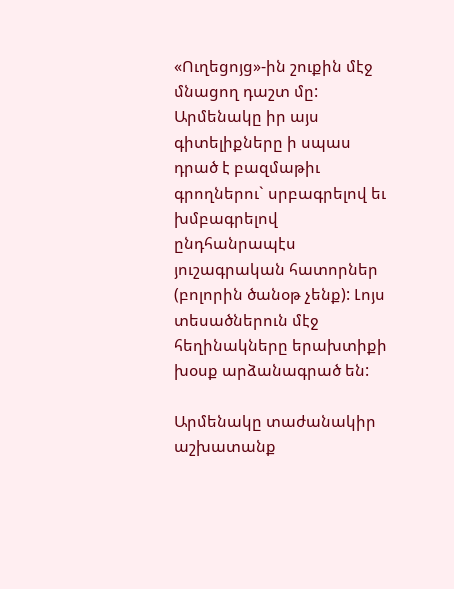«Ուղեցոյց»-ին շուքին մէջ մնացող դաշտ մը: Արմենակը իր այս գիտելիքները ի սպաս դրած է բազմաթիւ գրողներու` սրբագրելով եւ խմբագրելով ընդհանրապէս յուշագրական հատորներ (բոլորին ծանօթ չենք): Լոյս տեսածներուն մէջ հեղինակները երախտիքի խօսք արձանագրած են:

Արմենակը տաժանակիր աշխատանք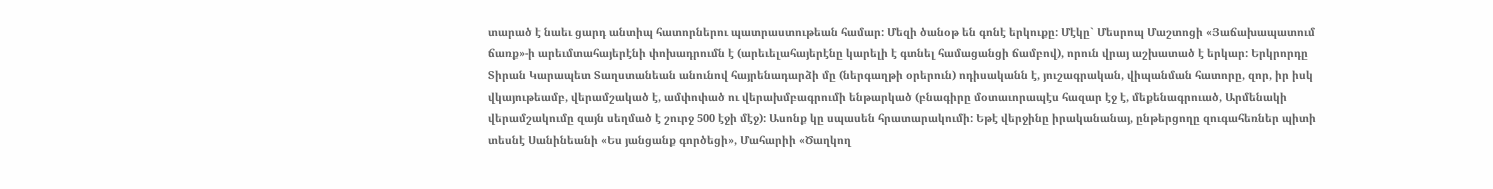տարած է նաեւ ցարդ անտիպ հատորներու պատրաստութեան համար: Մեզի ծանօթ են գոնէ երկուքը: Մէկը` Մեսրոպ Մաշտոցի «Յաճախապատում ճառք»-ի արեւմտահայերէնի փոխադրումն է (արեւելահայերէնը կարելի է գտնել համացանցի ճամբով), որուն վրայ աշխատած է երկար: Երկրորդը Տիրան Կարապետ Տաղստանեան անունով հայրենադարձի մը (ներգաղթի օրերուն) ոդիսականն է, յուշագրական, վիպանման հատորը, զոր, իր իսկ վկայութեամբ, վերամշակած է, ամփոփած ու վերախմբագրումի ենթարկած (բնագիրը մօտաւորապէս հազար էջ է, մեքենագրուած, Արմենակի վերամշակումը զայն սեղմած է շուրջ 500 էջի մէջ): Ասոնք կը սպասեն հրատարակումի: Եթէ վերջինը իրականանայ, ընթերցողը զուգահեռներ պիտի տեսնէ Սանինեանի «Ես յանցանք գործեցի», Մահարիի «Ծաղկող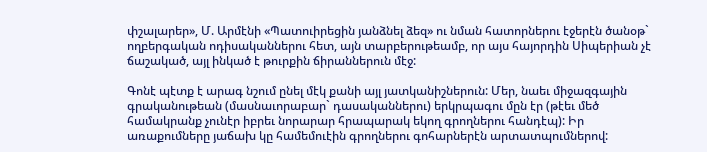փշալարեր», Մ. Արմէնի «Պատուիրեցին յանձնել ձեզ» ու նման հատորներու էջերէն ծանօթ` ողբերգական ոդիսականներու հետ, այն տարբերութեամբ, որ այս հայորդին Սիպերիան չէ ճաշակած, այլ ինկած է թուրքին ճիրաններուն մէջ:

Գոնէ պէտք է արագ նշում ընել մէկ քանի այլ յատկանիշներուն: Մեր, նաեւ միջազգային գրականութեան (մասնաւորաբար` դասականներու) երկրպագու մըն էր (թէեւ մեծ համակրանք չունէր իբրեւ նորարար հրապարակ եկող գրողներու հանդէպ): Իր առաքումները յաճախ կը համեմուէին գրողներու գոհարներէն արտատպումներով: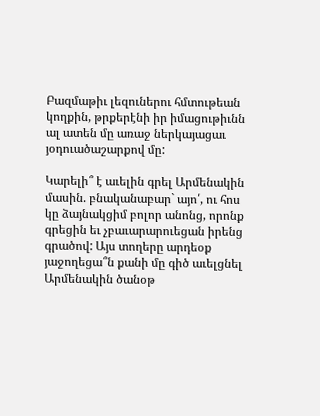Բազմաթիւ լեզուներու հմտութեան կողքին, թրքերէնի իր իմացութիւնն ալ ատեն մը առաջ ներկայացաւ յօդուածաշարքով մը:

Կարելի՞ է աւելին գրել Արմենակին մասին. բնականաբար` այո՛, ու հոս կը ձայնակցիմ բոլոր անոնց, որոնք գրեցին եւ չբաւարարուեցան իրենց գրածով: Այս տողերը արդեօք յաջողեցա՞ն քանի մը գիծ աւելցնել Արմենակին ծանօթ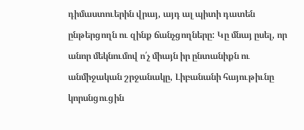դիմաստուերին վրայ, այդ ալ պիտի դատեն ընթերցողն ու զինք ճանչցողները: Կը մնայ ըսել, որ անոր մեկնումով ո՛չ միայն իր ընտանիքն ու անմիջական շրջանակը, Լիբանանի հայութիւնը կորսնցուցին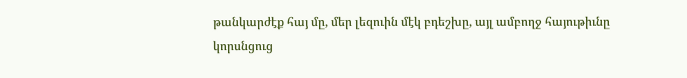թանկարժէք հայ մը, մեր լեզուին մէկ բդեշխը, այլ ամբողջ հայութիւնը կորսնցուց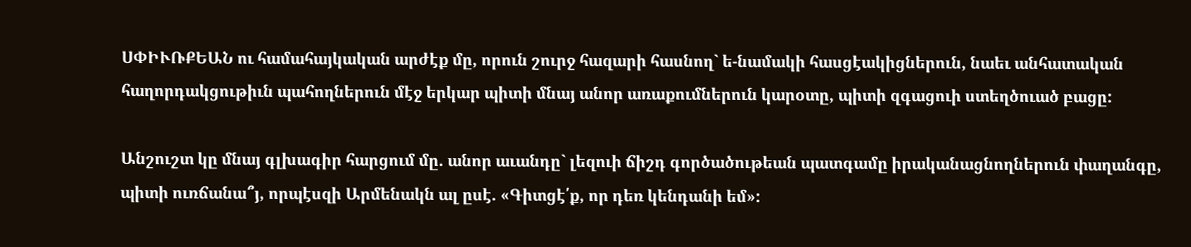ՍՓԻՒՌՔԵԱՆ ու համահայկական արժէք մը, որուն շուրջ հազարի հասնող` ե-նամակի հասցէակիցներուն, նաեւ անհատական հաղորդակցութիւն պահողներուն մէջ երկար պիտի մնայ անոր առաքումներուն կարօտը, պիտի զգացուի ստեղծուած բացը:

Անշուշտ կը մնայ գլխագիր հարցում մը. անոր աւանդը` լեզուի ճիշդ գործածութեան պատգամը իրականացնողներուն փաղանգը, պիտի ուռճանա՞յ, որպէսզի Արմենակն ալ ըսէ. «Գիտցէ՛ք, որ դեռ կենդանի եմ»: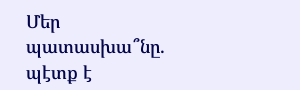Մեր պատասխա՞նը. պէտք է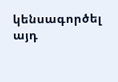կենսագործել այդ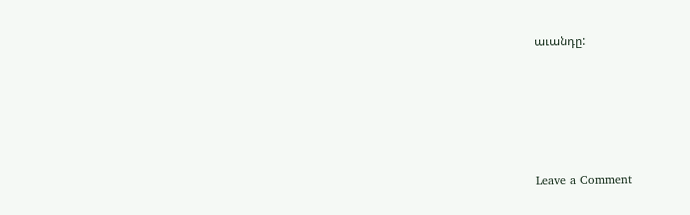աւանդը:







Leave a Comment